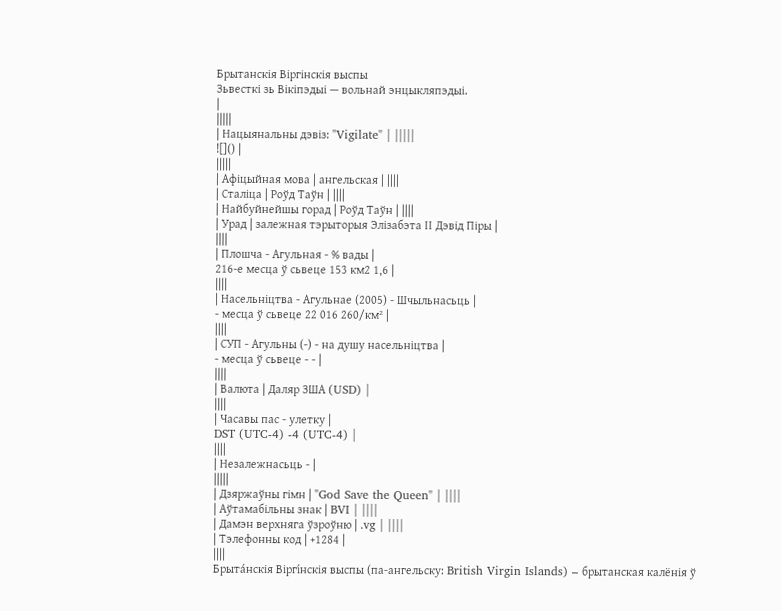Брытанскія Віргінскія выспы
Зьвесткі зь Вікіпэдыі — вольнай энцыкляпэдыі.
|
|||||
| Нацыянальны дэвіз: "Vigilate" | |||||
![]() |
|||||
| Афіцыйная мова | ангельская | ||||
| Сталіца | Роўд Таўн | ||||
| Найбуйнейшы горад | Роўд Таўн | ||||
| Урад | залежная тэрыторыя Элізабэта ІІ Дэвід Піры |
||||
| Плошча - Агульная - % вады |
216-е месца ў сьвеце 153 км2 1,6 |
||||
| Насельніцтва - Агульнае (2005) - Шчыльнасьць |
- месца ў сьвеце 22 016 260/км² |
||||
| СУП - Агульны (-) - на душу насельніцтва |
- месца ў сьвеце - - |
||||
| Валюта | Даляр ЗША (USD) |
||||
| Часавы пас - улетку |
DST (UTC-4) -4 (UTC-4) |
||||
| Незалежнасьць - |
|||||
| Дзяржаўны гімн | "God Save the Queen" | ||||
| Аўтамабільны знак | BVI | ||||
| Дамэн верхняга ўзроўню | .vg | ||||
| Тэлефонны код | +1284 |
||||
Брыта́нскія Віргі́нскія выспы (па-ангельску: British Virgin Islands) – брытанская калёнія ў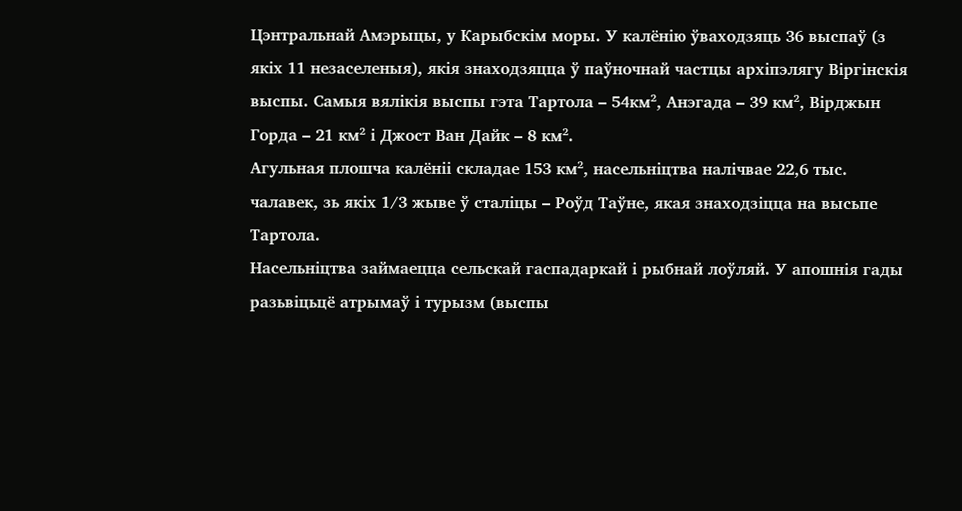Цэнтральнай Амэрыцы, у Карыбскім моры. У калёнію ўваходзяць 36 выспаў (з якіх 11 незаселеныя), якія знаходзяцца ў паўночнай частцы архіпэлягу Віргінскія выспы. Самыя вялікія выспы гэта Тартола – 54км², Анэгада – 39 км², Вірджын Горда – 21 км² і Джост Ван Дайк – 8 км².
Агульная плошча калёніі складае 153 км², насельніцтва налічвае 22,6 тыс. чалавек, зь якіх 1/3 жыве ў сталіцы – Роўд Таўне, якая знаходзіцца на высьпе Тартола.
Насельніцтва займаецца сельскай гаспадаркай і рыбнай лоўляй. У апошнія гады разьвіцьцё атрымаў і турызм (выспы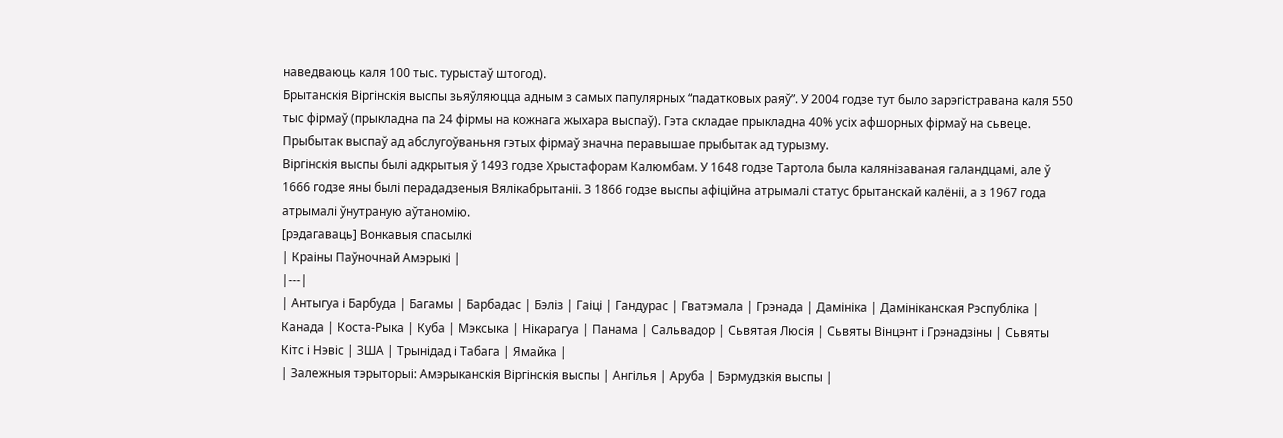наведваюць каля 100 тыс. турыстаў штогод).
Брытанскія Віргінскія выспы зьяўляюцца адным з самых папулярных “падатковых раяў”. У 2004 годзе тут было зарэгістравана каля 550 тыс фірмаў (прыкладна па 24 фірмы на кожнага жыхара выспаў). Гэта складае прыкладна 40% усіх афшорных фірмаў на сьвеце. Прыбытак выспаў ад абслугоўваньня гэтых фірмаў значна перавышае прыбытак ад турызму.
Віргінскія выспы былі адкрытыя ў 1493 годзе Хрыстафорам Калюмбам. У 1648 годзе Тартола была калянізаваная галандцамі, але ў 1666 годзе яны былі перададзеныя Вялікабрытаніі. З 1866 годзе выспы афіційна атрымалі статус брытанскай калёніі, а з 1967 года атрымалі ўнутраную аўтаномію.
[рэдагаваць] Вонкавыя спасылкі
| Краіны Паўночнай Амэрыкі |
|---|
| Антыгуа і Барбуда | Багамы | Барбадас | Бэліз | Гаіці | Гандурас | Гватэмала | Грэнада | Дамініка | Дамініканская Рэспубліка | Канада | Коста-Рыка | Куба | Мэксыка | Нікарагуа | Панама | Сальвадор | Сьвятая Люсія | Сьвяты Вінцэнт і Грэнадзіны | Сьвяты Кітс і Нэвіс | ЗША | Трынідад і Табага | Ямайка |
| Залежныя тэрыторыі: Амэрыканскія Віргінскія выспы | Ангілья | Аруба | Бэрмудзкія выспы |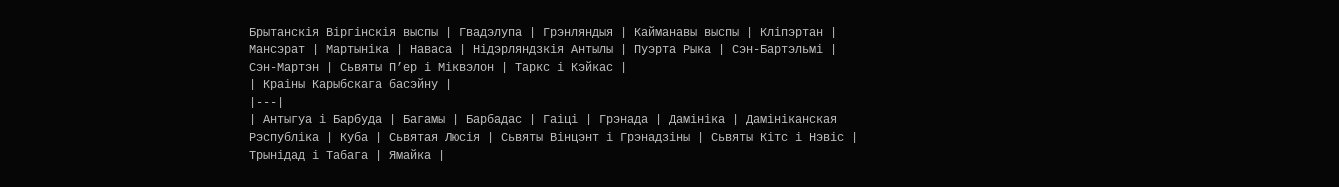Брытанскія Віргінскія выспы | Гвадэлупа | Грэнляндыя | Кайманавы выспы | Кліпэртан | Мансэрат | Мартыніка | Наваса | Нідэрляндзкія Антылы | Пуэрта Рыка | Сэн-Бартэльмі | Сэн-Мартэн | Сьвяты П’ер і Міквэлон | Таркс і Кэйкас |
| Краіны Карыбскага басэйну |
|---|
| Антыгуа і Барбуда | Багамы | Барбадас | Гаіці | Грэнада | Дамініка | Дамініканская Рэспубліка | Куба | Сьвятая Люсія | Сьвяты Вінцэнт і Грэнадзіны | Сьвяты Кітс і Нэвіс | Трынідад і Табага | Ямайка |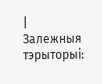| Залежныя тэрыторыі: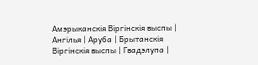Амэрыканскія Віргінскія выспы | Ангілья | Аруба | Брытанскія Віргінскія выспы | Гвадэлупа |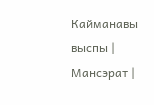Кайманавы выспы | Мансэрат |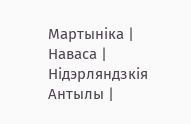Мартыніка | Наваса | Нідэрляндзкія Антылы |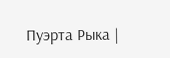Пуэрта Рыка |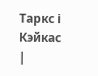Таркс і Кэйкас |